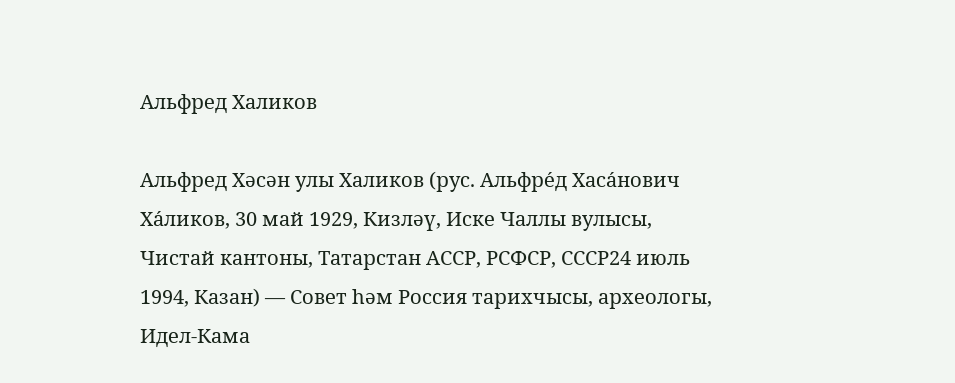Альфред Халиков

Альфред Хәсән улы Халиков (рус. Альфре́д Хаса́нович Ха́ликов, 30 май 1929, Кизләү, Иске Чаллы вулысы, Чистай кантоны, Татарстан АССР, РСФСР, СССР24 июль 1994, Казан) — Совет һәм Россия тарихчысы, археологы, Идел-Кама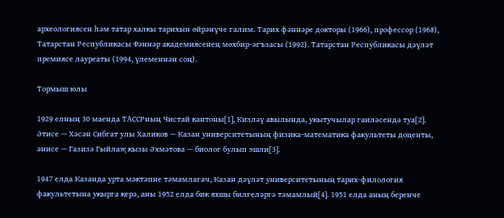археологиясен һәм татар халкы тарихын өйрәнүче галим. Тарих фәннәре докторы (1966), профессор (1968), Татарстан Республикасы Фәннәр академиясенең мөхбир-әгъзасы (1992). Татарстан Республикасы дәүләт премиясе лауреаты (1994, үлеменнән соң).

Тормыш юлы

1929 елның 30 маенда ТАССРның Чистай кантоны[1], Кизләү авылында, укытучылар гаиләсендә туа[2]. Әтисе — Хәсән Сибгат улы Халиков — Казан университетының физика-математика факультеты доценты, әнисе — Газизә Гыйлаҗ кызы Әхмәтова — биолог булып эшли[3].

1947 елда Казанда урта мәктәпне тәмамлагач, Казан дәүләт университетының тарих-филология факультетына укырга керә, аны 1952 елда бик яхшы билгеләргә тәмамлый[4]. 1951 елда аның беренче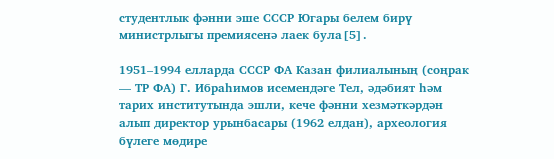студентлык фәнни эше СССР Югары белем бирү министрлыгы премиясенә лаек була[5].

1951–1994 елларда СССР ФА Казан филиалының (соңрак — ТР ФА) Г. Ибраһимов исемендәге Тел, әдәбият һәм тарих институтында эшли, кече фәнни хезмәткәрдән алып директор урынбасары (1962 елдан), археология бүлеге мөдире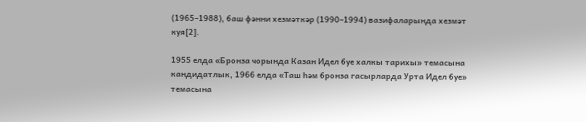(1965–1988), баш фәнни хезмәткәр (1990–1994) вазифаларында хезмәт куя[2].

1955 елда «Бронза чорында Казан Идел буе халкы тарихы» темасына кандидатлык, 1966 елда «Таш һәм бронза гасырларда Урта Идел буе» темасына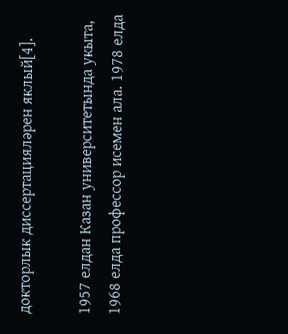докторлык диссертацияләрен яклый[4].

1957 елдан Казан университетында укыта, 1968 елда профессор исемен ала. 1978 елда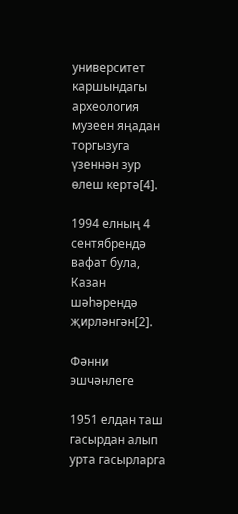университет каршындагы археология музеен яңадан торгызуга үзеннән зур өлеш кертә[4].

1994 елның 4 сентябрендә вафат була, Казан шәһәрендә җирләнгән[2].

Фәнни эшчәнлеге

1951 елдан таш гасырдан алып урта гасырларга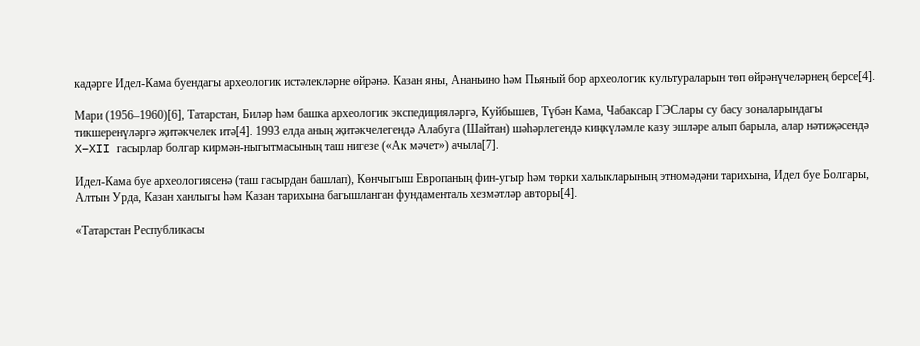кадәрге Идел-Кама буендагы археологик истәлекләрне өйрәнә. Казан яны, Ананьино һәм Пьяный бор археологик культураларын төп өйрәнүчеләрнең берсе[4].

Мари (1956–1960)[6], Татарстан, Биләр һәм башка археологик экспедицияләргә, Куйбышев, Түбән Кама, Чабаксар ГЭСлары су басу зоналарындагы тикшеренүләргә җитәкчелек итә[4]. 1993 елда аның җитәкчелегендә Алабуга (Шайтан) шәһәрлегендә киңкүләмле казу эшләре алып барыла, алар нәтиҗәсендә X–XII гасырлар болгар кирмән-ныгытмасының таш нигезе («Ак мәчет») ачыла[7].

Идел-Кама буе археологиясенә (таш гасырдан башлап), Көнчыгыш Европаның фин-угыр һәм төрки халыкларының этномәдәни тарихына, Идел буе Болгары, Алтын Урда, Казан ханлыгы һәм Казан тарихына багышланган фундаменталь хезмәтләр авторы[4].

«Татарстан Республикасы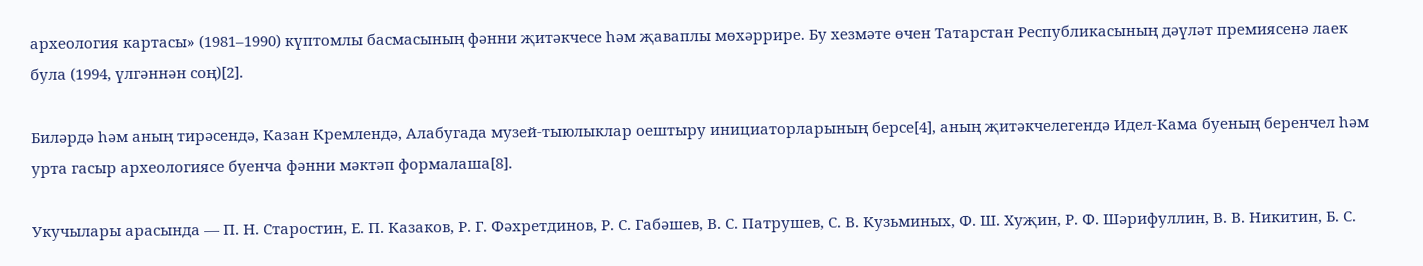археология картасы» (1981–1990) күптомлы басмасының фәнни җитәкчесе һәм җаваплы мөхәррире. Бу хезмәте өчен Татарстан Республикасының дәүләт премиясенә лаек була (1994, үлгәннән соң)[2].

Биләрдә һәм аның тирәсендә, Казан Кремлендә, Алабугада музей-тыюлыклар оештыру инициаторларының берсе[4], аның җитәкчелегендә Идел-Кама буеның беренчел һәм урта гасыр археологиясе буенча фәнни мәктәп формалаша[8].

Укучылары арасында — П. Н. Старостин, Е. П. Казаков, Р. Г. Фәхретдинов, Р. С. Габәшев, В. С. Патрушев, С. В. Кузьминых, Ф. Ш. Хуҗин, Р. Ф. Шәрифуллин, В. В. Никитин, Б. С.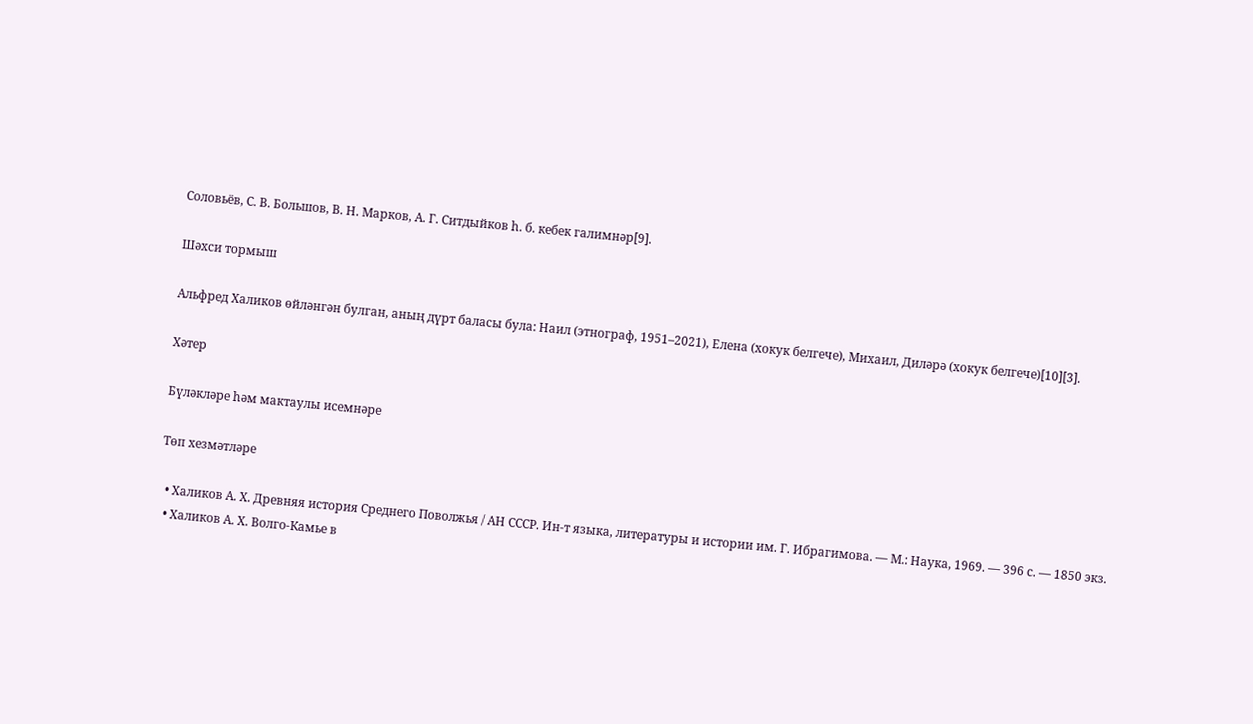Соловьёв, С. В. Большов, В. Н. Марков, А. Г. Ситдыйков һ. б. кебек галимнәр[9].

Шәхси тормыш

Альфред Халиков өйләнгән булган, аның дүрт баласы була: Наил (этнограф, 1951–2021), Елена (хокук белгече), Михаил, Диләрә (хокук белгече)[10][3].

Хәтер

Бүләкләре һәм мактаулы исемнәре

Төп хезмәтләре

  • Халиков А. Х. Древняя история Среднего Поволжья / АН СССР. Ин-т языка, литературы и истории им. Г. Ибрагимова. — М.: Наука, 1969. — 396 с. — 1850 экз.
  • Халиков А. Х. Волго-Камье в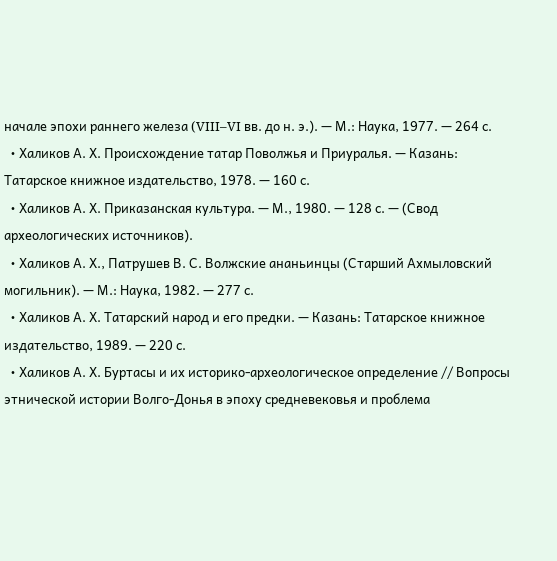начале эпохи раннего железа (VIII–VI вв. до н. э.). — М.: Наука, 1977. — 264 с.
  • Халиков А. Х. Происхождение татар Поволжья и Приуралья. — Казань: Татарское книжное издательство, 1978. — 160 с.
  • Халиков А. Х. Приказанская культура. — М., 1980. — 128 с. — (Свод археологических источников).
  • Халиков А. Х., Патрушев В. С. Волжские ананьинцы (Старший Ахмыловский могильник). — М.: Наука, 1982. — 277 с.
  • Халиков А. Х. Татарский народ и его предки. — Казань: Татарское книжное издательство, 1989. — 220 с.
  • Халиков А. Х. Буртасы и их историко-археологическое определение // Вопросы этнической истории Волго-Донья в эпоху средневековья и проблема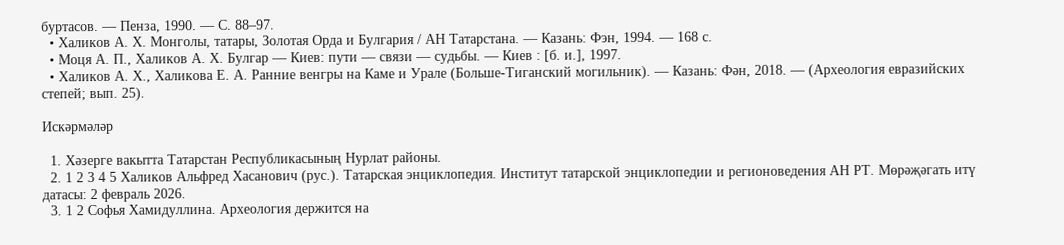буртасов. — Пенза, 1990. — С. 88–97.
  • Халиков А. Х. Монголы, татары, Золотая Орда и Булгария / АН Татарстана. — Казань: Фэн, 1994. — 168 с.
  • Моця А. П., Халиков А. Х. Булгар — Киев: пути — связи — судьбы. — Киев : [б. и.], 1997.
  • Халиков А. Х., Халикова Е. А. Ранние венгры на Каме и Урале (Больше-Тиганский могильник). — Казань: Фəн, 2018. — (Археология евразийских степей; вып. 25).

Искәрмәләр

  1. Хәзерге вакытта Татарстан Республикасының Нурлат районы.
  2. 1 2 3 4 5 Халиков Альфред Хасанович (рус.). Татарская энциклопедия. Институт татарской энциклопедии и регионоведения АН РТ. Мөрәҗәгать итү датасы: 2 февраль 2026.
  3. 1 2 Софья Хамидуллина. Археология держится на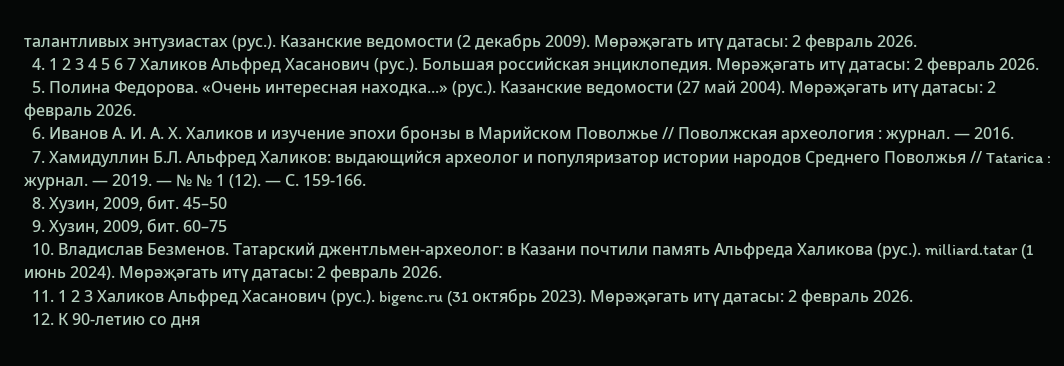талантливых энтузиастах (рус.). Казанские ведомости (2 декабрь 2009). Мөрәҗәгать итү датасы: 2 февраль 2026.
  4. 1 2 3 4 5 6 7 Халиков Альфред Хасанович (рус.). Большая российская энциклопедия. Мөрәҗәгать итү датасы: 2 февраль 2026.
  5. Полина Федорова. «Очень интересная находка...» (рус.). Казанские ведомости (27 май 2004). Мөрәҗәгать итү датасы: 2 февраль 2026.
  6. Иванов А. И. А. Х. Халиков и изучение эпохи бронзы в Марийском Поволжье // Поволжская археология : журнал. — 2016.
  7. Хамидуллин Б.Л. Альфред Халиков: выдающийся археолог и популяризатор истории народов Среднего Поволжья // Tatarica : журнал. — 2019. — № № 1 (12). — С. 159-166.
  8. Хузин, 2009, бит. 45–50
  9. Хузин, 2009, бит. 60–75
  10. Владислав Безменов. Татарский джентльмен-археолог: в Казани почтили память Альфреда Халикова (рус.). milliard.tatar (1 июнь 2024). Мөрәҗәгать итү датасы: 2 февраль 2026.
  11. 1 2 3 Халиков Альфред Хасанович (рус.). bigenc.ru (31 октябрь 2023). Мөрәҗәгать итү датасы: 2 февраль 2026.
  12. К 90-летию со дня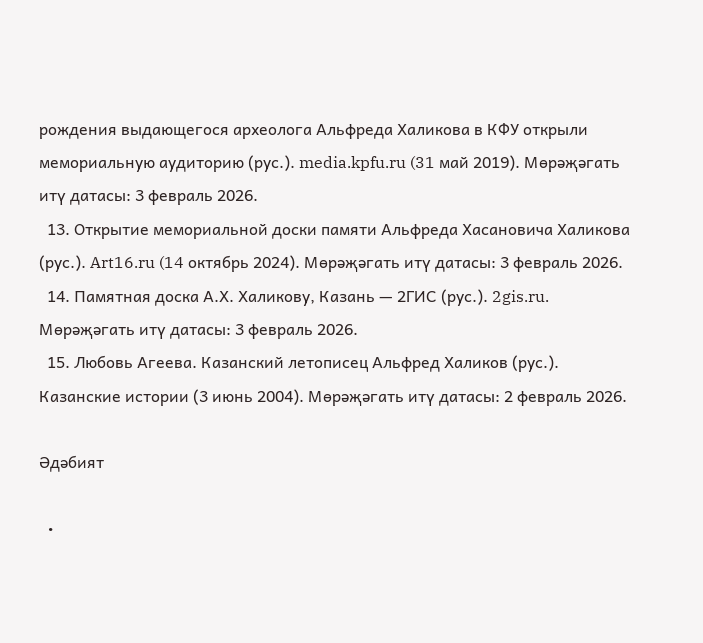рождения выдающегося археолога Альфреда Халикова в КФУ открыли мемориальную аудиторию (рус.). media.kpfu.ru (31 май 2019). Мөрәҗәгать итү датасы: 3 февраль 2026.
  13. Открытие мемориальной доски памяти Альфреда Хасановича Халикова (рус.). Art16.ru (14 октябрь 2024). Мөрәҗәгать итү датасы: 3 февраль 2026.
  14. Памятная доска А.Х. Халикову, Казань — 2ГИС (рус.). 2gis.ru. Мөрәҗәгать итү датасы: 3 февраль 2026.
  15. Любовь Агеева. Казанский летописец Альфред Халиков (рус.). Казанские истории (3 июнь 2004). Мөрәҗәгать итү датасы: 2 февраль 2026.

Әдәбият

  •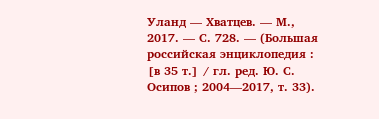Уланд — Хватцев. — М., 2017. — С. 728. — (Большая российская энциклопедия : [в 35 т.] / гл. ред. Ю. С. Осипов ; 2004—2017, т. 33).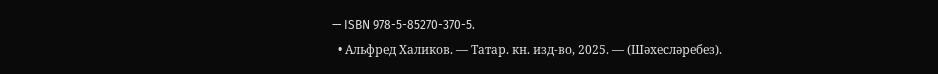— ISBN 978-5-85270-370-5.
  • Альфред Халиков. — Татар. кн. изд-во, 2025. — (Шәхесләребез).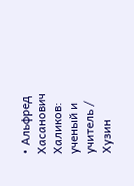• Альфред Хасанович Халиков: ученый и учитель / Хузин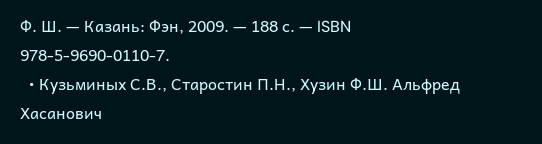Ф. Ш. — Казань: Фэн, 2009. — 188 с. — ISBN 978-5-9690-0110-7.
  • Кузьминыx С.В., Стapостин П.Н., Xузин Ф.Ш. Альфред Хасанович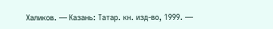Халиков. — Казань: Татар. кн. изд-во, 1999. —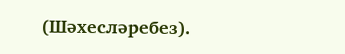(Шәхесләребез).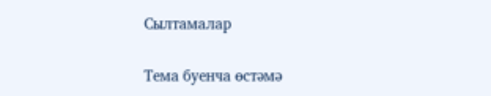Сылтамалар

Тема буенча өстәмә